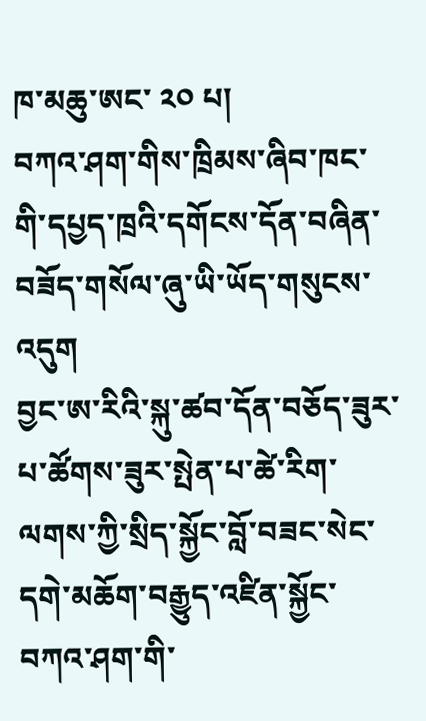ཁ་མཆུ་ཨང་ ༢༠ པ།
བཀའ་ཤག་གིས་ཁྲིམས་ཞིབ་ཁང་གི་དཔྱད་ཁྲའི་དགོངས་དོན་བཞིན་བཟོད་གསོལ་ཞུ་ཡི་ཡོད་གསུངས་འདུག
བྱང་ཨ་རིའི་སྐུ་ཚབ་དོན་བཅོད་ཟུར་པ་ཚོགས་ཟུར་སྤེན་པ་ཚེ་རིག་ལགས་ཀྱི་སྲིད་སྐྱོང་བློ་བཟང་སེང་དགེ་མཆོག་བརྒྱུད་འཛིན་སྐྱོང་བཀའ་ཤག་གི་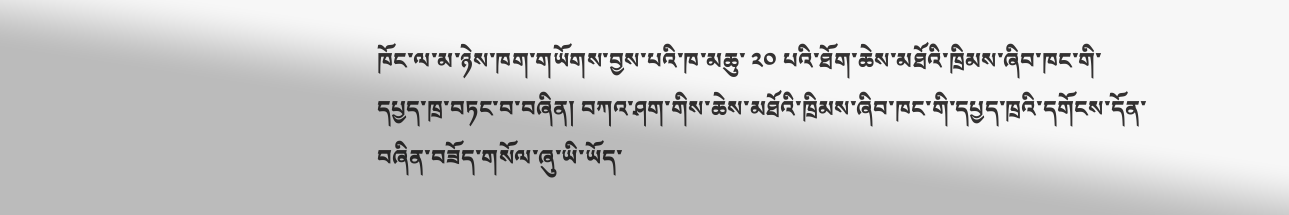ཁོང་ལ་མ་ཉེས་ཁག་གཡོགས་བྱས་པའི་ཁ་མཆུ་ ༢༠ པའི་ཐོག་ཆེས་མཐོའི་ཁྲིམས་ཞིབ་ཁང་གི་དཔྱད་ཁྲ་བཏང་བ་བཞིན། བཀའ་ཤག་གིས་ཆེས་མཐོའི་ཁྲིམས་ཞིབ་ཁང་གི་དཔྱད་ཁྲའི་དགོངས་དོན་བཞིན་བཟོད་གསོལ་ཞུ་ཡི་ཡོད་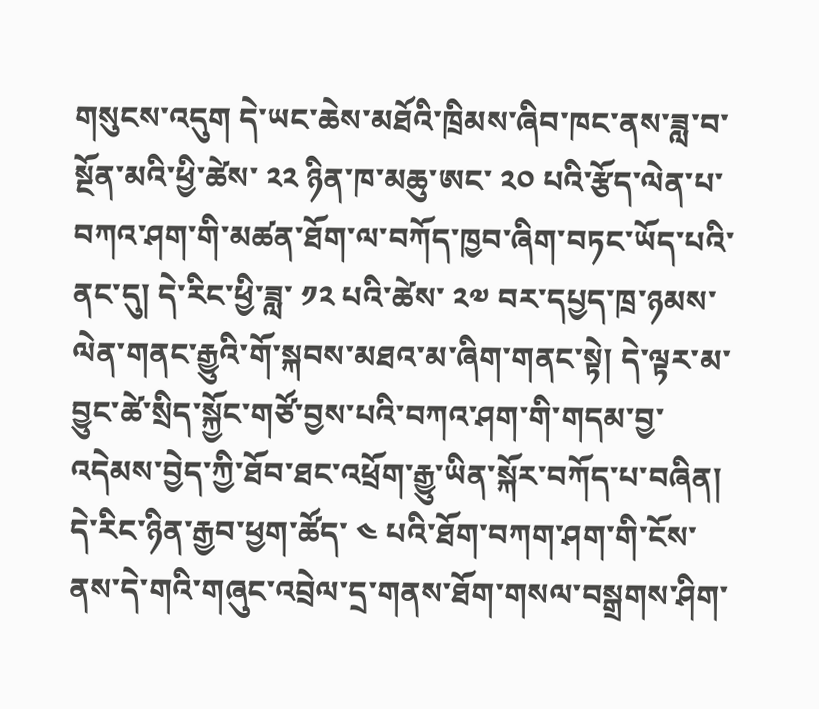གསུངས་འདུག དེ་ཡང་ཆེས་མཐོའི་ཁྲིམས་ཞིབ་ཁང་ནས་ཟླ་བ་སྔོན་མའི་ཕྱི་ཚེས་ ༢༢ ཉིན་ཁ་མཆུ་ཨང་ ༢༠ པའི་རྩོད་ལེན་པ་བཀའ་ཤག་གི་མཚན་ཐོག་ལ་བཀོད་ཁྱབ་ཞིག་བཏང་ཡོད་པའི་ནང་དུ། དེ་རིང་ཕྱི་ཟླ་ ༡༢ པའི་ཚེས་ ༢༧ བར་དཔྱད་ཁྲ་ཉམས་ལེན་གནང་རྒྱུའི་གོ་སྐབས་མཐའ་མ་ཞིག་གནང་སྟེ། དེ་ལྟར་མ་བྱུང་ཚེ་སྲིད་སྐྱོང་གཙོ་བྱས་པའི་བཀའ་ཤག་གི་གདམ་བྱ་འདེམས་བྱེད་ཀྱི་ཐོབ་ཐང་འཕྲོག་རྒྱུ་ཡིན་སྐོར་བཀོད་པ་བཞིན། དེ་རིང་ཉིན་རྒྱབ་ཕྱག་ཚོད་ ༤ པའི་ཐོག་བཀག་ཤག་གི་ངོས་ནས་དེ་གའི་གཞུང་འབྲེལ་དྲ་གནས་ཐོག་གསལ་བསྒྲགས་ཤིག་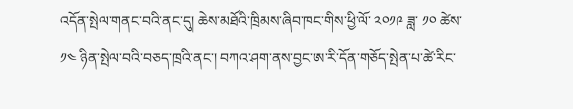འདོན་སྤེལ་གནང་བའི་ནང་དུ། ཆེས་མཐོའི་ཁྲིམས་ཞིབ་ཁང་གིས་ཕྱི་ལོ་ ༢༠༡༩ ཟླ་ ༡༠ ཚེས་ ༡༤ ཉིན་སྤེལ་བའི་བཅད་ཁྲའི་ནང་། བཀའ་ཤག་ནས་བྱང་ཨ་རི་དོན་གཅོད་སྤེན་པ་ཚེ་རིང་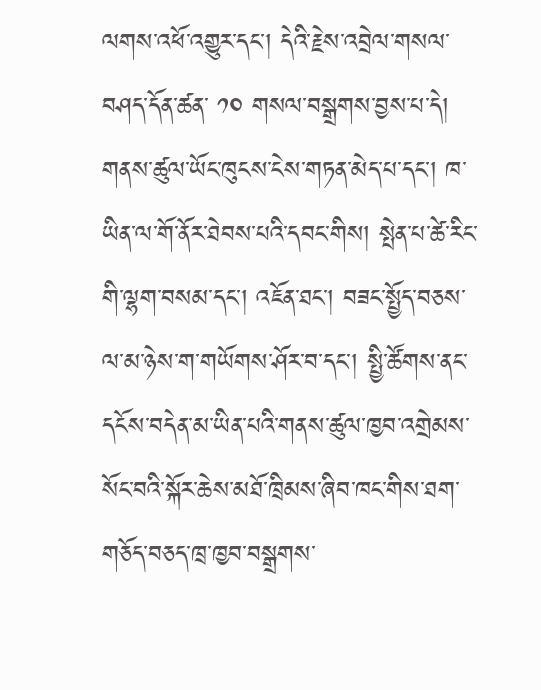ལགས་འཕོ་འགྱུར་དང་། དེའི་རྗེས་འབྲེལ་གསལ་བཤད་དོན་ཚན་ ༡༠ གསལ་བསྒྲགས་བྱས་པ་དེ། གནས་ཚུལ་ཡོང་ཁུངས་ངེས་གཏན་མེད་པ་དང་། ཁ་ཡིན་ལ་གོ་ནོར་ཐེབས་པའི་དབང་གིས། སྤེན་པ་ཚེ་རིང་གི་ལྷག་བསམ་དང་། འཇོན་ཐང་། བཟང་སྤྱོད་བཅས་ལ་མ་ཉེས་ག་གཡོགས་ཤོར་བ་དང་། སྤྱི་ཚོགས་ནང་དངོས་བདེན་མ་ཡིན་པའི་གནས་ཚུལ་ཁྱབ་འགྲེམས་སོང་བའི་སྐོར་ཆེས་མཐོ་ཁྲིམས་ཞིབ་ཁང་གིས་ཐག་གཅོད་བཅད་ཁྲ་ཁྱབ་བསྒྲགས་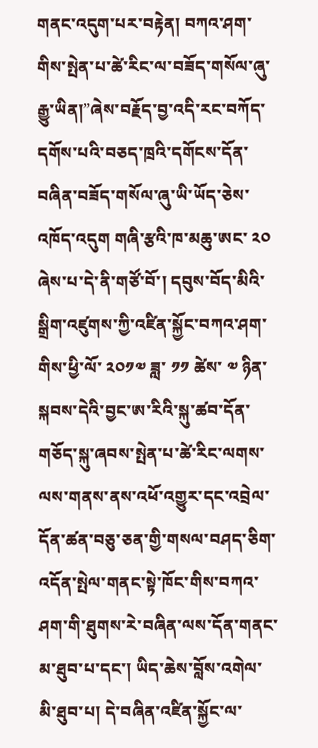གནང་འདུག་པར་བརྟེན། བཀའ་ཤག་གིས་སྤེན་པ་ཚེ་རིང་ལ་བཟོད་གསོལ་ཞུ་རྒྱུ་ཡིན།”ཞེས་བརྗོད་བྱ་འདི་རང་བཀོད་དགོས་པའི་བཅད་ཁྲའི་དགོངས་དོན་བཞིན་བཟོད་གསོལ་ཞུ་ཡི་ཡོད་ཅེས་འཁོད་འདུག གཞི་རྩའི་ཁ་མཆུ་ཨང་ ༢༠ ཞེས་པ་དེ་ནི་གཙོ་བོ་། དབུས་བོད་མིའི་སྒྲིག་འཛུགས་ཀྱི་འཛིན་སྐྱོང་བཀའ་ཤག་གིས་ཕྱི་ལོ་ ༢༠༡༧ ཟླ་ ༡༡ ཚེས་ ༧ ཉིན་སྐབས་དེའི་བྱང་ཨ་རིའི་སྐུ་ཚབ་དོན་གཅོད་སྐུ་ཞབས་སྤེན་པ་ཚེ་རིང་ལགས་ལས་གནས་ནས་འཕོ་འགྱུར་དང་འབྲེལ་དོན་ཚན་བཅུ་ཅན་གྱི་གསལ་བཤད་ཅིག་འདོན་སྤེལ་གནང་སྟེ་ཁོང་གིས་བཀའ་ཤག་གི་ཐུགས་རེ་བཞིན་ལས་དོན་གནང་མ་ཐུབ་པ་དང་། ཡིད་ཆེས་བློས་འགེལ་མི་ཐུབ་པ། དེ་བཞིན་འཛིན་སྐྱོང་ལ་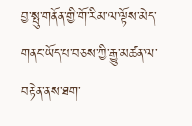བྱ་སྤུ་གནོན་གྱི་གོ་རིམ་ལ་ལྟོས་མེད་གནང་ཡོད་པ་བཅས་ཀྱི་རྒྱུ་མཚན་ལ་བརྟེན་ནས་ཐག་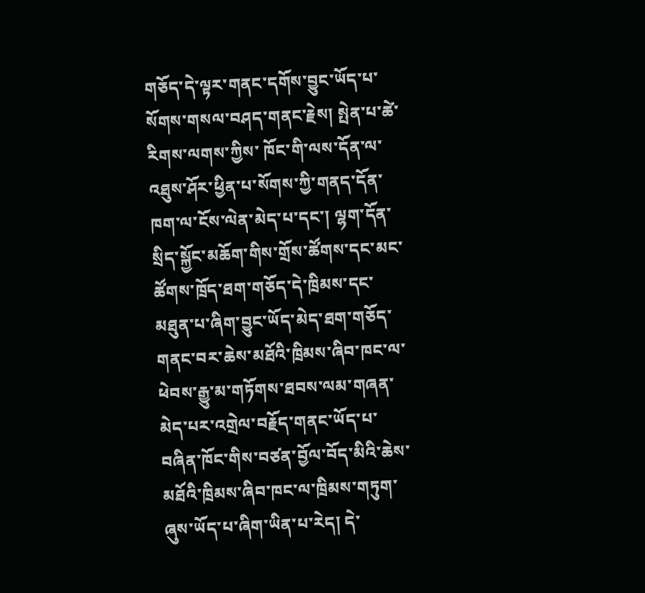གཅོད་དེ་ལྟར་གནང་དགོས་བྱུང་ཡོད་པ་སོགས་གསལ་བཤད་གནང་རྗེས། སྤེན་པ་ཚེ་རིགས་ལགས་ཀྱིས་ ཁོང་གི་ལས་དོན་ལ་འཐུས་ཤོར་ཕྱིན་པ་སོགས་ཀྱི་གནད་དོན་ཁག་ལ་ངོས་ལེན་མེད་པ་དང་། ལྷག་དོན་སྲིད་སྐྱོང་མཆོག་གིས་གྲོས་ཚོགས་དང་མང་ཚོགས་ཁྲོད་ཐག་གཅོད་དེ་ཁྲིམས་དང་མཐུན་པ་ཞིག་བྱུང་ཡོད་མེད་ཐག་གཅོད་གནང་བར་ཆེས་མཐོའི་ཁྲིམས་ཞིབ་ཁང་ལ་ཕེབས་རྒྱུ་མ་གཏོགས་ཐབས་ལམ་གཞན་མེད་པར་འགྲེལ་བརྗོད་གནང་ཡོད་པ་བཞིན་ཁོང་གིས་བཙན་བྱོལ་བོད་མིའི་ཆེས་མཐོའི་ཁྲིམས་ཞིབ་ཁང་ལ་ཁྲིམས་གཏུག་ཞུས་ཡོད་པ་ཞིག་ཡིན་པ་རེད། དེ་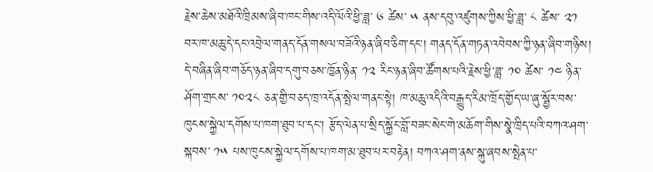རྗེས་ཆེས་མཐོའི་ཁྲིམས་ཞིབ་ཁང་གིས་འདི་ལོའི་ཕྱི་ཟླ་ ༦ ཚེས་ ༥ ནས་དབུ་འཛུགས་ཀྱིས་ཕྱི་ཟླ་ ༨ ཚེས་ ༢༡ བར་ཁ་མཆུ་དེ་དང་འབྲེལ་གནད་དོན་གསལ་བཟོའི་ཉན་ཞིབ་ཅིག་དང་། གནད་དོན་གཏན་འབེབས་ཀྱི་ཉན་ཞིབ་གཉིས། དེ་བཞིན་ཞིབ་གཅོད་ཉན་ཞིབ་དགུ་བཅས་ཁྱོན་ཉིན་ ༡༢ རིང་ཉན་ཞིབ་ཚོགས་པའི་རྗེས་ཕྱི་ཟླ་ ༡༠ ཚེས་ ༡༤ ཉིན་ཤོག་གྲངས་ ༡༠༢༨ ཅན་གྱི་བཅད་ཁྲ་འདོན་སྤེལ་གནང་སྟེ། ཁ་མཆུ་འདིའི་བརྒྱུད་རིམ་ཁྲོད་གྱོད་ཡ་ཞུ་སྦྱོར་བས་ཁུངས་སྐྱེལ་དགོས་པ་ཁག་ཐུབ་པ་དང་། རྩོད་ལེན་པ་སྲིད་སྐྱོང་བློ་བཟང་སེང་གེ་མཆོག་གིས་སྣེ་ཁྲིད་པའི་བཀའ་ཤག་སྐབས་ ༡༥ པས་ཁུངས་སྐྱེལ་དགོས་པ་ཁག་མ་ཐུབ་པར་བརྟེན། བཀའ་ཤག་ནས་སྐུ་ཞབས་སྤེན་པ་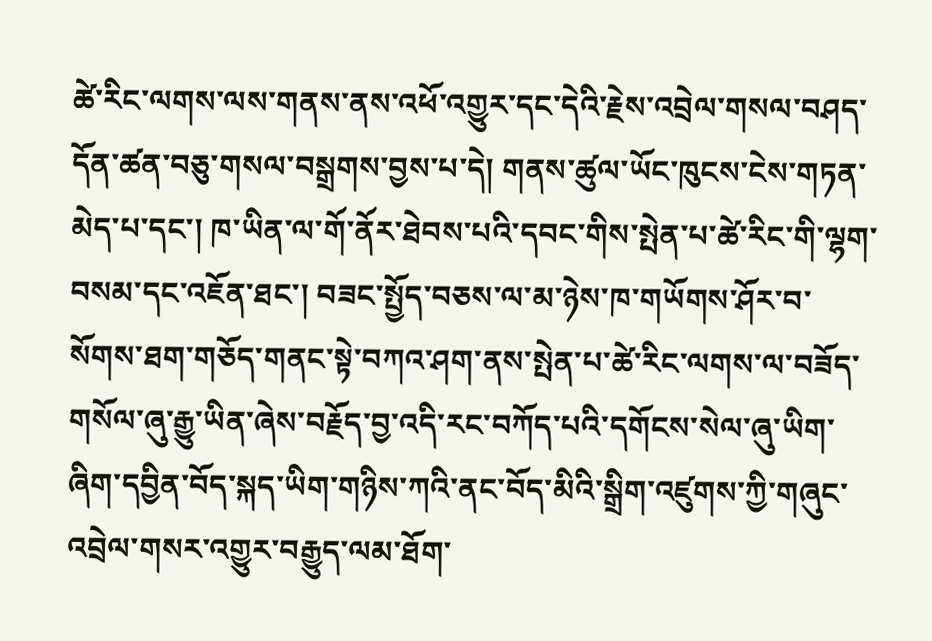ཚེ་རིང་ལགས་ལས་གནས་ནས་འཕོ་འགྱུར་དང་དེའི་རྗེས་འབྲེལ་གསལ་བཤད་དོན་ཚན་བཅུ་གསལ་བསྒྲགས་བྱས་པ་དེ། གནས་ཚུལ་ཡོང་ཁུངས་ངེས་གཏན་མེད་པ་དང་། ཁ་ཡིན་ལ་གོ་ནོར་ཐེབས་པའི་དབང་གིས་སྤེན་པ་ཚེ་རིང་གི་ལྷག་བསམ་དང་འཇོན་ཐང་། བཟང་སྤྱོད་བཅས་ལ་མ་ཉེས་ཁ་གཡོགས་ཤོར་བ་སོགས་ཐག་གཅོད་གནང་སྟེ་བཀའ་ཤག་ནས་སྤེན་པ་ཚེ་རིང་ལགས་ལ་བཟོད་གསོལ་ཞུ་རྒྱུ་ཡིན་ཞེས་བརྗོད་བྱ་འདི་རང་བཀོད་པའི་དགོངས་སེལ་ཞུ་ཡིག་ཞིག་དབྱིན་བོད་སྐད་ཡིག་གཉིས་ཀའི་ནང་བོད་མིའི་སྒྲིག་འཛུགས་ཀྱི་གཞུང་འབྲེལ་གསར་འགྱུར་བརྒྱུད་ལམ་ཐོག་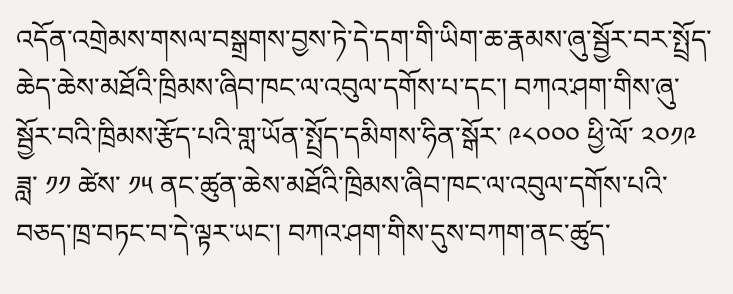འདོན་འགྲེམས་གསལ་བསྒྲགས་བྱས་ཏེ་དེ་དག་གི་ཡིག་ཆ་རྣམས་ཞུ་སྦྱོར་བར་སྤྲོད་ཆེད་ཆེས་མཐོའི་ཁྲིམས་ཞིབ་ཁང་ལ་འབུལ་དགོས་པ་དང་། བཀའ་ཤག་གིས་ཞུ་སྦྱོར་བའི་ཁྲིམས་རྩོད་པའི་གླ་ཡོན་སྤྲོད་དམིགས་ཧིན་སྒོར་ ༩༨༠༠༠ ཕྱི་ལོ་ ༢༠༡༩ ཟླ་ ༡༡ ཚེས་ ༡༥ ནང་ཚུན་ཆེས་མཐོའི་ཁྲིམས་ཞིབ་ཁང་ལ་འབུལ་དགོས་པའི་བཅད་ཁྲ་བཏང་བ་དེ་ལྟར་ཡང་། བཀའ་ཤག་གིས་དུས་བཀག་ནང་ཚུད་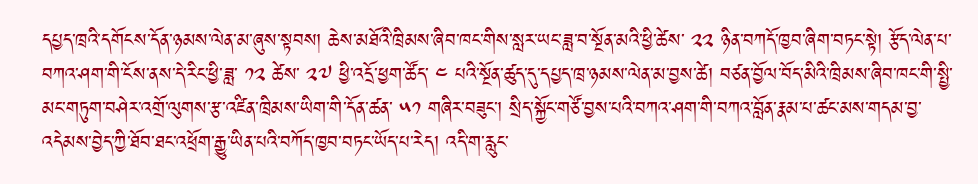དཔྱད་ཁྲའི་དགོངས་དོན་ཉམས་ལེན་མ་ཞུས་སྟབས། ཆེས་མཐོའི་ཁྲིམས་ཞིབ་ཁང་གིས་སླར་ཡང་ཟླ་བ་སྔོན་མའི་ཕྱི་ཚེས་ ༢༢ ཉིན་བཀདོ་ཁྱབ་ཞིག་བཏང་སྟེ། རྩོད་ལེན་པ་བཀའ་ཤག་གི་ངོས་ནས་དེ་རིང་ཕྱི་ཟླ་ ༡༢ ཚེས་ ༢༧ ཕྱི་འདྲོ་ཕྱག་ཚོད་ ༤ པའི་སྔོན་ཚུད་དུ་དཔྱད་ཁྲ་ཉམས་ལེན་མ་བྱས་ཚེ། བཙན་བྱོལ་བོད་མིའི་ཁྲིམས་ཞིབ་ཁང་གི་སྤྱི་མང་གཏུག་བཤེར་འགྲོ་ལུགས་རྩ་འཛིན་ཁྲིམས་ཡིག་གི་དོན་ཚན་ ༥༡ གཞིར་བཟུང་། སྲིད་སྐྱོང་གཙོ་བྱས་པའི་བཀའ་ཤག་གི་བཀའ་བློན་རྣམ་པ་ཚང་མས་གདམ་བྱ་འདེམས་བྱེད་ཀྱི་ཐོབ་ཐང་འཕྲོག་རྒྱུ་ཡིན་པའི་བཀོད་ཁྱབ་བཏང་ཡོད་པ་རེད། འདི་ག་རླུང་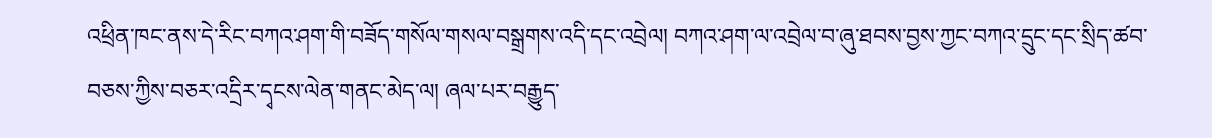འཕྲིན་ཁང་ནས་དེ་རིང་བཀའ་ཤག་གི་བཟོད་གསོལ་གསལ་བསྒྲགས་འདི་དང་འབྲེལ། བཀའ་ཤག་ལ་འབྲེལ་བ་ཞུ་ཐབས་བྱས་ཀྱང་བཀའ་དྲུང་དང་སྲིད་ཚབ་བཅས་ཀྱིས་བཅར་འདྲིར་དྭངས་ལེན་གནང་མེད་ལ། ཞལ་པར་བརྒྱུད་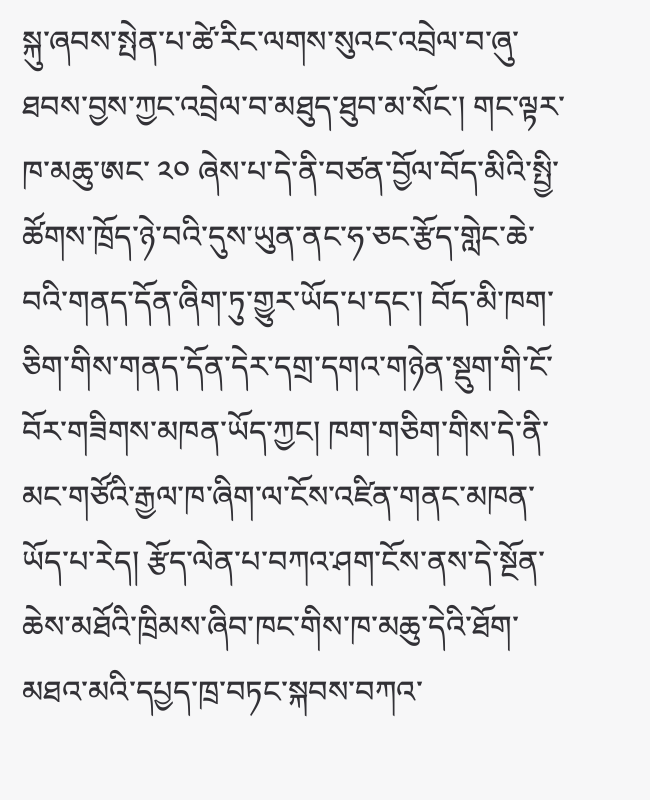སྐུ་ཞབས་སྤེན་པ་ཚེ་རིང་ལགས་སུའང་འབྲེལ་བ་ཞུ་ཐབས་བྱས་ཀྱང་འབྲེལ་བ་མཐུད་ཐུབ་མ་སོང་། གང་ལྟར་ཁ་མཆུ་ཨང་ ༢༠ ཞེས་པ་དེ་ནི་བཙན་བྱོལ་བོད་མིའི་སྤྱི་ཚོགས་ཁྲོད་ཉེ་བའི་དུས་ཡུན་ནང་ཧ་ཅང་རྩོད་གླེང་ཆེ་བའི་གནད་དོན་ཞིག་ཏུ་གྱུར་ཡོད་པ་དང་། བོད་མི་ཁག་ཅིག་གིས་གནད་དོན་དེར་དགྲ་དགའ་གཉེན་སྡུག་གི་ངོ་བོར་གཟིགས་མཁན་ཡོད་ཀྱང། ཁག་གཅིག་གིས་དེ་ནི་མང་གཙོའི་རྒྱལ་ཁ་ཞིག་ལ་ངོས་འཛིན་གནང་མཁན་ཡོད་པ་རེད། རྩོད་ལེན་པ་བཀའ་ཤག་ངོས་ནས་དེ་སྔོན་ཆེས་མཐོའི་ཁྲིམས་ཞིབ་ཁང་གིས་ཁ་མཆུ་དེའི་ཐོག་མཐའ་མའི་དཔྱད་ཁྲ་བཏང་སྐབས་བཀའ་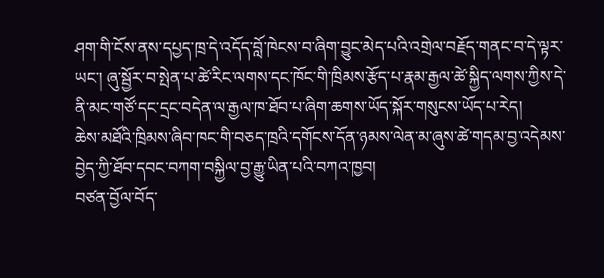ཤག་གི་ངོས་ནས་དཔྱད་ཁྲ་དེ་འདོད་བློ་ཁེངས་བ་ཞིག་བྱུང་མེད་པའི་འགྲེལ་བརྗོད་གནང་བ་དེ་ལྟར་ཡང་། ཞུ་སྦྱོར་བ་སྤེན་པ་ཚེ་རིང་ལགས་དང་ཁོང་གི་ཁྲིམས་རྩོད་པ་རྣམ་རྒྱལ་ཚེ་སྐྱིད་ལགས་ཀྱིས་དེ་ནི་མང་གཙོ་དང་དྲང་བདེན་ལ་རྒྱལ་ཁ་ཐོབ་པ་ཞིག་ཆགས་ཡོད་སྐོར་གསུངས་ཡོད་པ་རེད།
ཆེས་མཐོའི་ཁྲིམས་ཞིབ་ཁང་གི་བཅད་ཁྲའི་དགོངས་དོན་ཉམས་ལེན་མ་ཞུས་ཚེ་གདམ་བྱ་འདེམས་བྱེད་ཀྱི་ཐོབ་དབང་བཀག་བསྐྱིལ་བྱ་རྒྱུ་ཡིན་པའི་བཀའ་ཁྱབ།
བཙན་བྱོལ་བོད་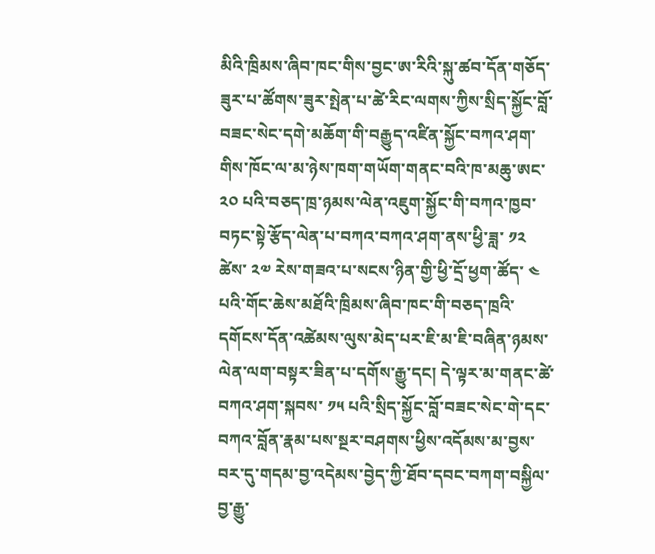མིའི་ཁྲིམས་ཞིབ་ཁང་གིས་བྱང་ཨ་རིའི་སྐུ་ཚབ་དོན་གཅོད་ཟུར་པ་ཚོགས་ཟུར་སྤེན་པ་ཚེ་རིང་ལགས་ཀྱིས་སྲིད་སྐྱོང་བློ་བཟང་སེང་དགེ་མཆོག་གི་བརྒྱུད་འཛིན་སྐྱོང་བཀའ་ཤག་གིས་ཁོང་ལ་མ་ཉེས་ཁག་གཡོག་གནང་བའི་ཁ་མཆུ་ཨང་ ༢༠ པའི་བཅད་ཁྲ་ཉམས་ལེན་འཇུག་སྐྱོང་གི་བཀའ་ཁྱབ་བཏང་སྟེ་རྩོད་ལེན་པ་བཀའ་བཀའ་ཤག་ནས་ཕྱི་ཟླ་ ༡༢ ཚེས་ ༢༧ རེས་གཟའ་པ་སངས་ཉིན་གྱི་ཕྱི་དྲོ་ཕྱག་ཚོད་ ༤ པའི་གོང་ཆེས་མཐོའི་ཁྲིམས་ཞིབ་ཁང་གི་བཅད་ཁྲའི་དགོངས་དོན་འཚེམས་ལུས་མེད་པར་ཇི་མ་ཇི་བཞིན་ཉམས་ལེན་ལག་བསྟར་ཟིན་པ་དགོས་རྒྱུ་དང། དེ་ལྟར་མ་གནང་ཚེ་བཀའ་ཤག་སྐབས་ ༡༥ པའི་སྲིད་སྐྱོང་བློ་བཟང་སེང་གེ་དང་བཀའ་བློན་རྣམ་པས་སྔར་བཤགས་ཕྱིས་འདོམས་མ་བྱས་བར་དུ་གདམ་བྱ་འདེམས་བྱེད་ཀྱི་ཐོབ་དབང་བཀག་བསྐྱིལ་བྱ་རྒྱུ་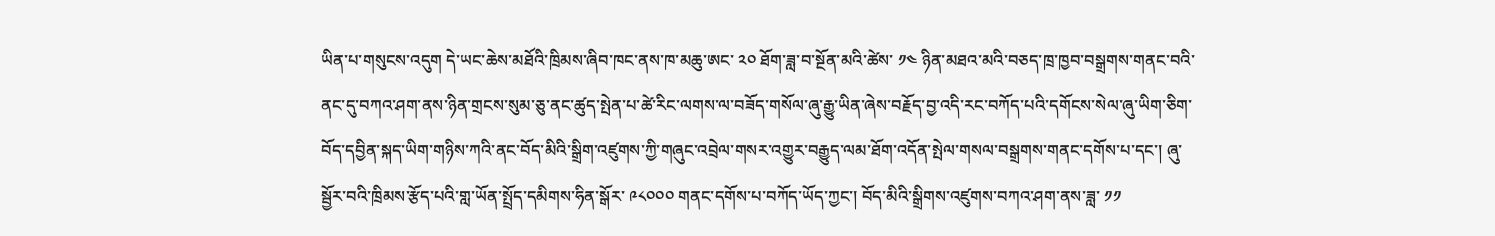ཡིན་པ་གསུངས་འདུག དེ་ཡང་ཆེས་མཐོའི་ཁྲིམས་ཞིབ་ཁང་ནས་ཁ་མཆུ་ཨང་ ༢༠ ཐོག་ཟླ་བ་སྔོན་མའི་ཚེས་ ༡༤ ཉིན་མཐའ་མའི་བཅད་ཁྲ་ཁྱབ་བསྒྲགས་གནང་བའི་ནང་དུ་བཀའ་ཤག་ནས་ཉིན་གྲངས་སུམ་ཅུ་ནང་ཚུད་སྤེན་པ་ཚེ་རིང་ལགས་ལ་བཟོད་གསོལ་ཞུ་རྒྱུ་ཡིན་ཞེས་བརྗོད་བྱ་འདི་རང་བཀོད་པའི་དགོངས་སེལ་ཞུ་ཡིག་ཅིག་བོད་དབྱིན་སྐད་ཡིག་གཉིས་ཀའི་ནང་བོད་མིའི་སྒྲིག་འཛུགས་ཀྱི་གཞུང་འབྲེལ་གསར་འགྱུར་བརྒྱུད་ལམ་ཐོག་འདོན་སྤེལ་གསལ་བསྒྲགས་གནང་དགོས་པ་དང་། ཞུ་སྦྱོར་བའི་ཁྲིམས་རྩོད་པའི་གླ་ཡོན་སྤྲོད་དམིགས་ཧིན་སྒོར་ ༩༨༠༠༠ གནང་དགོས་པ་བཀོད་ཡོད་ཀྱང་། བོད་མིའི་སྒྲིགས་འཛུགས་བཀའ་ཤག་ནས་ཟླ་ ༡༡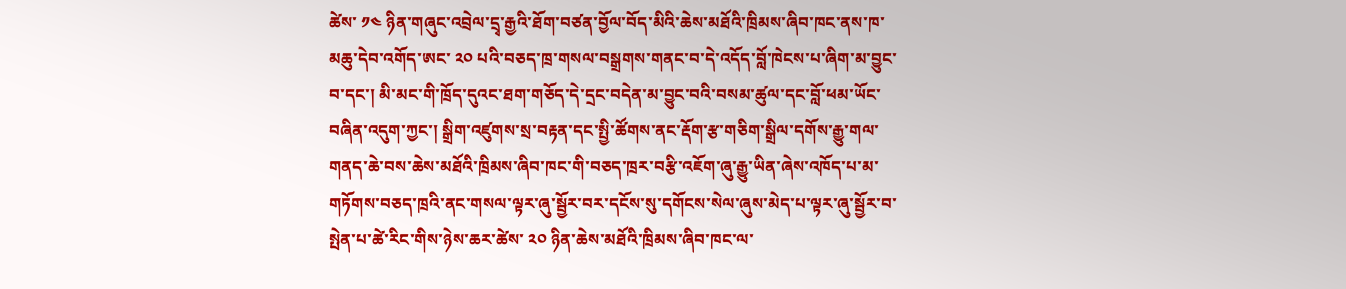ཚེས་ ༡༤ ཉིན་གཞུང་འབྲེལ་དྲྭ་རྒྱའི་ཐོག་བཙན་བྱོལ་བོད་མིའི་ཆེས་མཐོའི་ཁྲིམས་ཞིབ་ཁང་ནས་ཁ་མཆུ་དེབ་འགོད་ཨང་ ༢༠ པའི་བཅད་ཁྲ་གསལ་བསྒྲགས་གནང་བ་དེ་འདོད་བློ་ཁེངས་པ་ཞིག་མ་བྱུང་བ་དང་། མི་མང་གི་ཁྲོད་དུའང་ཐག་གཅོད་དེ་དྲང་བདེན་མ་བྱུང་བའི་བསམ་ཚུལ་དང་བློ་ཕམ་ཡོང་བཞིན་འདུག་ཀྱང་། སྒྲིག་འཛུགས་སྲ་བརྟན་དང་སྤྱི་ཚོགས་ནང་རྡོག་རྩ་གཅིག་སྒྲིལ་དགོས་རྒྱུ་གལ་གནད་ཆེ་བས་ཆེས་མཐོའི་ཁྲིམས་ཞིབ་ཁང་གི་བཅད་ཁྲར་བརྩི་འཇོག་ཞུ་རྒྱུ་ཡིན་ཞེས་འཁོད་པ་མ་གཏོགས་བཅད་ཁྲའི་ནང་གསལ་ལྟར་ཞུ་སྦྱོར་བར་དངོས་སུ་དགོངས་སེལ་ཞུས་མེད་པ་ལྟར་ཞུ་སྦྱོར་བ་སྤེན་པ་ཚེ་རིང་གིས་ཉེས་ཆར་ཚེས་ ༢༠ ཉིན་ཆེས་མཐོའི་ཁྲིམས་ཞིབ་ཁང་ལ་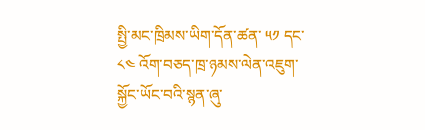སྤྱི་མང་ཁྲིམས་ཡིག་དོན་ཚན་ ༥༡ དང་ ༨༤ འོག་བཅད་ཁྲ་ཉམས་ལེན་འཇུག་སྐྱོང་ཡོང་བའི་སྙན་ཞུ་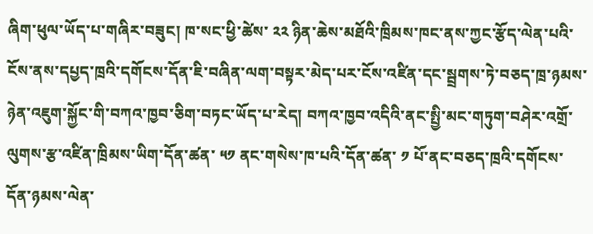ཞིག་ཕུལ་ཡོད་པ་གཞིར་བཟུང། ཁ་སང་ཕྱི་ཚེས་ ༢༢ ཉིན་ཆེས་མཐོའི་ཁྲིམས་ཁང་ནས་ཀྱང་རྩོད་ལེན་པའི་ངོས་ནས་དཔྱད་ཁྲའི་དགོངས་དོན་ཇི་བཞིན་ལག་བསྟར་མེད་པར་ངོས་འཛིན་དང་སྦྲགས་ཏེ་བཅད་ཁྲ་ཉམས་ཉེན་འཇུག་སྐྱོང་གི་བཀའ་ཁྱབ་ཅིག་བཏང་ཡོད་པ་རེད། བཀའ་ཁྱབ་འདིའི་ནང་སྤྱི་མང་གཏུག་བཤེར་འགྲོ་ལུགས་རྩ་འཛིན་ཁྲིམས་ཡིག་དོན་ཚན་ ༥༡ ནང་གསེས་ཁ་པའི་དོན་ཚན་ ༡ པོ་ནང་བཅད་ཁྲའི་དགོངས་དོན་ཉམས་ལེན་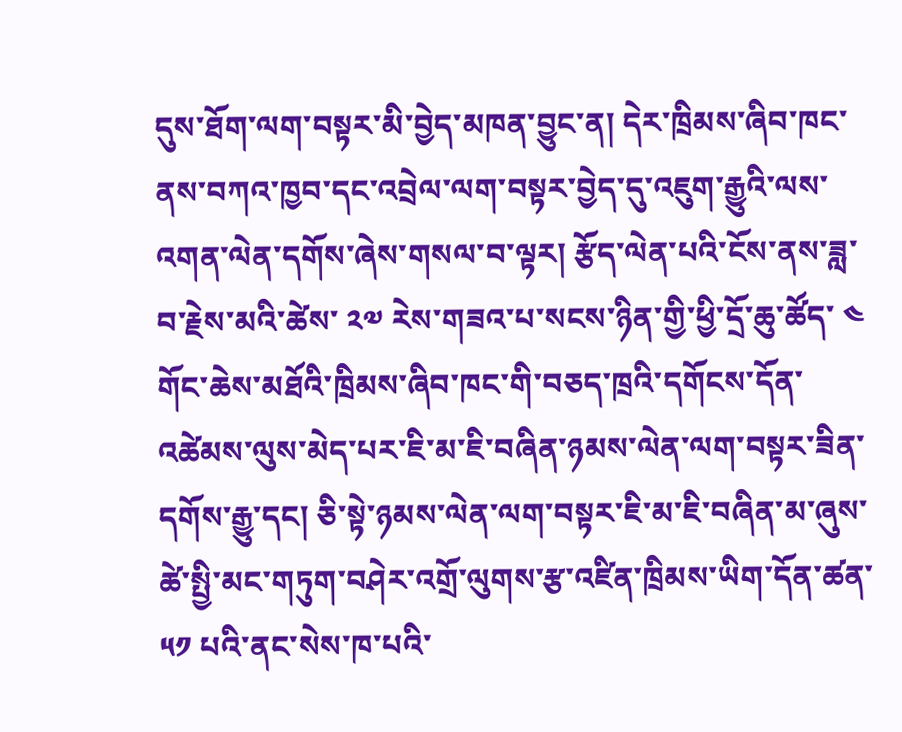དུས་ཐོག་ལག་བསྟར་མི་བྱེད་མཁན་བྱུང་ན། དེར་ཁྲིམས་ཞིབ་ཁང་ནས་བཀའ་ཁྱབ་དང་འབྲེལ་ལག་བསྟར་བྱེད་དུ་འཇུག་རྒྱུའི་ལས་འགན་ལེན་དགོས་ཞེས་གསལ་བ་ལྟར། རྩོད་ལེན་པའི་ངོས་ནས་ཟླ་བ་རྗེས་མའི་ཚེས་ ༢༧ རེས་གཟའ་པ་སངས་ཉིན་གྱི་ཕྱི་དྲོ་ཆུ་ཚོད་ ༤ གོང་ཆེས་མཐོའི་ཁྲིམས་ཞིབ་ཁང་གི་བཅད་ཁྲའི་དགོངས་དོན་འཚེམས་ལུས་མེད་པར་ཇི་མ་ཇི་བཞིན་ཉམས་ལེན་ལག་བསྟར་ཟིན་དགོས་རྒྱུ་དང། ཅི་སྟེ་ཉམས་ལེན་ལག་བསྟར་ཇི་མ་ཇི་བཞིན་མ་ཞུས་ཚེ་སྤྱི་མང་གཏུག་བཤེར་འགྲོ་ལུགས་རྩ་འཛིན་ཁྲིམས་ཡིག་དོན་ཚན་ ༥༡ པའི་ནང་སེས་ཁ་པའི་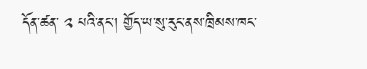དོན་ཚན་ ༢ པའི་ནང་། གྱོད་ཡ་སུ་རུང་ནས་ཁྲིམས་ཁང་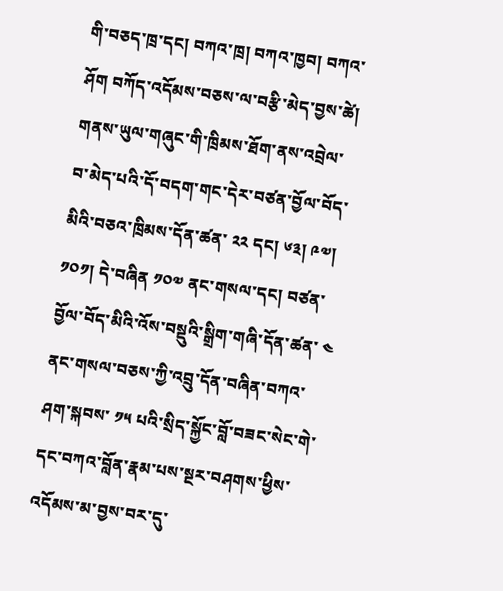གི་བཅད་ཁྲ་དང། བཀའ་ཁྲ། བཀའ་ཁྱབ། བཀའ་ཤོག བཀོད་འདོམས་བཅས་ལ་བརྩི་མེད་བྱས་ཚེ། གནས་ཡུལ་གཞུང་གི་ཁྲིམས་ཐོག་ནས་འབྲེལ་བ་མེད་པའི་དོ་བདག་གང་དེར་བཙན་བྱོལ་བོད་མིའི་བཅའ་ཁྲིམས་དོན་ཚན་ ༢༢ དང། ༦༣། ༩༧། ༡༠༡། དེ་བཞིན ༡༠༧ ནང་གསལ་དང། བཙན་བྱོལ་བོད་མིའི་འོས་བསྡུའི་སྒྲིག་གཞི་དོན་ཚན་ ༤ ནང་གསལ་བཅས་ཀྱི་འབྲུ་དོན་བཞིན་བཀའ་ཤག་སྐབས་ ༡༥ པའི་སྲིད་སྐྱོང་བློ་བཟང་སེང་གེ་དང་བཀའ་བློན་རྣམ་པས་སྔར་བཤགས་ཕྱིས་འདོམས་མ་བྱས་བར་དུ་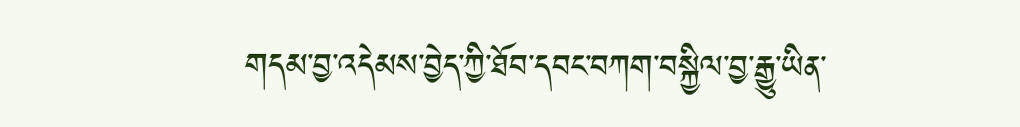གདམ་བྱ་འདེམས་བྱེད་ཀྱི་ཐོབ་དབང་བཀག་བསྐྱིལ་བྱ་རྒྱུ་ཡིན་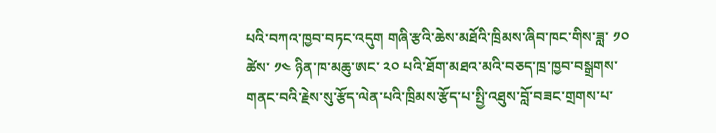པའི་བཀའ་ཁྱབ་བཏང་འདུག གཞི་རྩའི་ཆེས་མཐོའི་ཁྲིམས་ཞིབ་ཁང་གིས་ཟླ་ ༡༠ ཚེས་ ༡༤ ཉིན་ཁ་མཆུ་ཨང་ ༢༠ པའི་ཐོག་མཐའ་མའི་བཅད་ཁྲ་ཁྱབ་བསྒྲགས་གནང་བའི་རྗེས་སུ་རྩོད་ལེན་པའི་ཁྲིམས་རྩོད་པ་སྤྱི་འཐུས་བློ་བཟང་གྲགས་པ་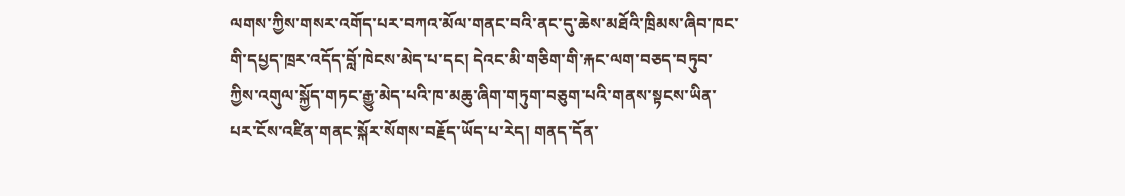ལགས་ཀྱིས་གསར་འགོད་པར་བཀའ་མོལ་གནང་བའི་ནང་དུ་ཆེས་མཐོའི་ཁྲིམས་ཞིབ་ཁང་གི་དཔྱད་ཁྲར་འདོད་བློ་ཁེངས་མེད་པ་དང། དེའང་མི་གཅིག་གི་རྐང་ལག་བཅད་བཏུབ་ཀྱིས་འགུལ་སྐྱོད་གཏང་རྒྱུ་མེད་པའི་ཁ་མཆུ་ཞིག་གཏུག་བཅུག་པའི་གནས་སྟངས་ཡིན་པར་ངོས་འཛིན་གནང་སྐོར་སོགས་བརྗོད་ཡོད་པ་རེད། གནད་དོན་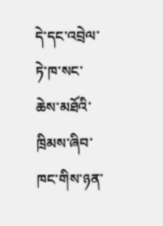དེ་དང་འབྲེལ་ཏེ་ཁ་སང་ཆེས་མཐོའི་ཁྲིམས་ཞིབ་ཁང་གིས་ཉན་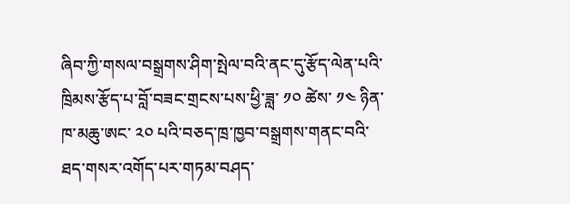ཞིབ་ཀྱི་གསལ་བསྒྲགས་ཤིག་སྤེལ་བའི་ནང་དུ་རྩོད་ལེན་པའི་ཁྲིམས་རྩོད་པ་བློ་བཟང་གྲངས་པས་ཕྱི་ཟླ་ ༡༠ ཚེས་ ༡༤ ཉིན་ཁ་མཆུ་ཨང་ ༢༠ པའི་བཅད་ཁྲ་ཁྱབ་བསྒྲགས་གནང་བའི་ཐད་གསར་འགོད་པར་གཏམ་བཤད་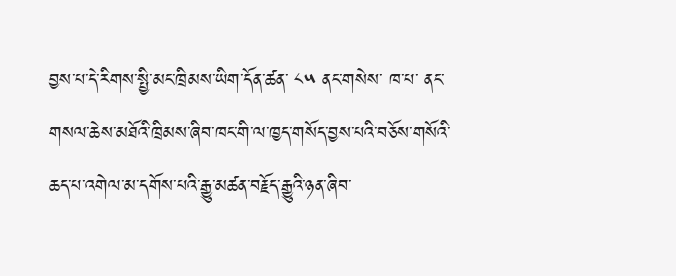བྱས་པ་དེ་རིགས་སྤྱི་མང་ཁྲིམས་ཡིག་དོན་ཚན་ ༨༥ ནང་གསེས་ ཁ་པ་ ནང་གསལ་ཆེས་མཐོའི་ཁྲིམས་ཞིབ་ཁང་གི་ལ་ཁྱད་གསོད་བྱས་པའི་བཅོས་གསོའི་ཆད་པ་འགེལ་མ་དགོས་པའི་རྒྱུ་མཚན་བརྗོད་རྒྱུའི་ཉན་ཞིབ་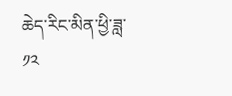ཆེད་རིང་མིན་ཕྱི་ཟླ་ ༡༢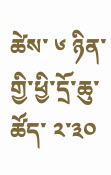ཚེས་ ༦ ཉིན་གྱི་ཕྱི་དྲོ་ཆུ་ཚོད་ ༢་༣༠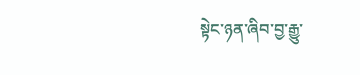སྟེང་ཉན་ཞིབ་བྱ་རྒྱུ་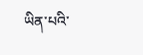ཡིན་པའི་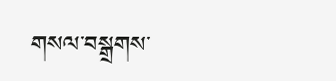གསལ་བསྒྲགས་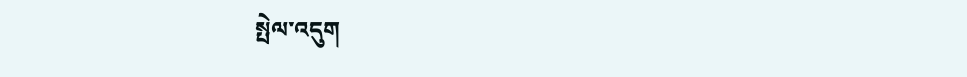སྤེལ་འདུག